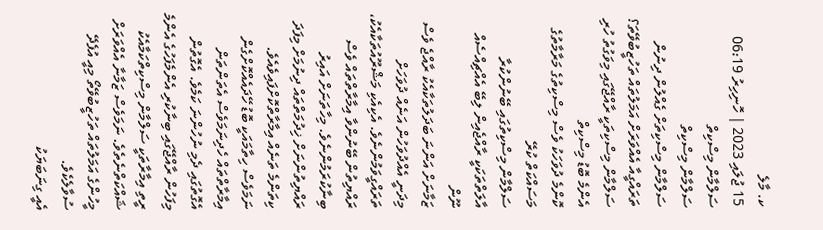ކ. މާލެ
15 ޖުލައި 2023 | ހޮނިހިރު 06:19
ސަލްމާން މިސްކިތް
ސަލްމާން މިސްކިތް
ސަލްމާން މިސްކިތަށް ގެއްލުން ދިނުން
ތަރައްގީއާ އެއްވަރަށް އަމަލުތައް ތަހުޒީބުވޭތަ؟
ސަލްމާން މިސްކިތަކީ ރާއްޖޭގައި މިވަގުތު ހުރި އެންމެ ބޮޑު މިސްކިތް
ކޮންމެ ދުވަހަކު ވެސް މިސްކިތުގެ މަރާމާތުގެ މަސައްކަތް ކުރޭ
ސަލްމާން މިސްކިތުގައި ބޭނުންކުރާ އާލަތްތަކަކީ ރާއްޖެއިން ލިބޭ އެއްޗިއްސެއް ނޫން
ޒަމާނަށް އަންނަ ބަދަލުތަކާއެކު ރާއްޖެ ވެސް މިދަނީ އެއްދުވަހުން އަނެއް ދުވަހަށް ތަރައްގީވަމުންނެވެ. އެކިއެކި މަޝްރޫއުތަކާއެކު، ރައްޔިތުން ބޭނުންވާ އިމާރާތްތައް ވެސް ބިނާކުރަމުންނެވެ. މިހާތަނަށް އައިރު ރައްޔިތުންނަށް ޚިދުމަތްތައް ދިނުމަށް މިފަދަ ކިތަންމެ ތަނެއް އިމާރާތްކޮށްފައިވެއެވެ. ނަމަވެސް ހިތާމައަކީ ބޮޑު ހޭދައެއްކޮށްގެން އިމާރާތްތައް ހެދިނަމަވެސް އެތަންތަން އެގޮތުގައި ދެމި ނުހުންނަ ކަމެވެ. އެގޮތުން މިފަހުން ރާއްޖޭގައި ބިނާކުރި އެންމެފަހުގެ އެންމެ ރީތި އިމާރާތަކީ ސަލްމާން މިސްކިތްކަމާއެކު ޝައްކަތްނެތެވެ. ނަމަވެސް ޒަމާނާ އެއްވަރަށް މީހުންގެ އަމަލުތައް ތަހުޒީބުވޭތޯ މިއީ އުފެދޭ ސުވާލެކެވެ.
އެއީ ގިނަބަޔަކު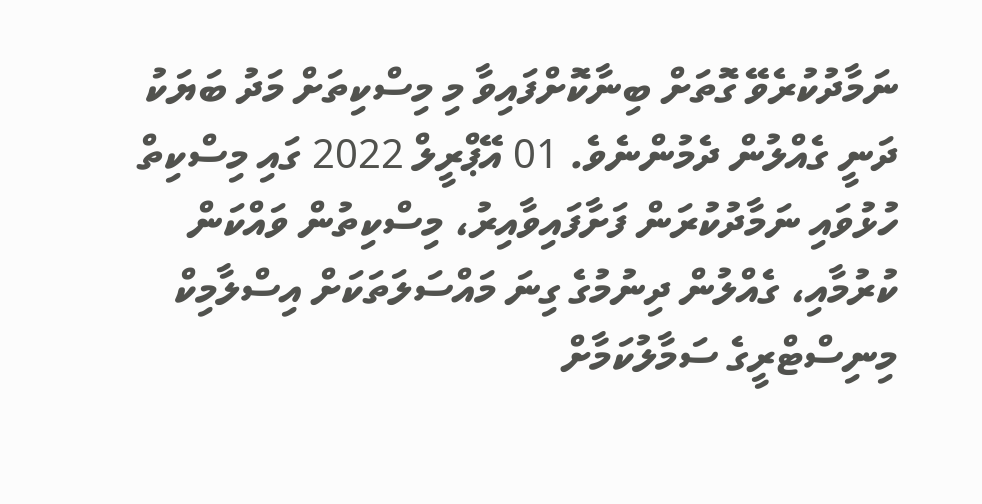ނަމާދުކުރެވޭ ގޮތަށް ބިނާކޮށްފައިވާ މި މިސްކިތަށް މަދު ބަޔަކު ދަނީ ގެއްލުން ދެމުންނެވެ. 01 އޭޕްރީލް 2022 ގައި މިސްކިތް ހުޅުވައި ނަމާދުކުރަން ފަށާފައިވާއިރު، މިސްކިތުން ވައްކަން ކުރުމާއި، ގެއްލުން ދިނުމުގެ ގިނަ މައްސަލަތަކަށް އިސްލާމިކް މިނިސްޓްރީގެ ސަމާލުކަމާށް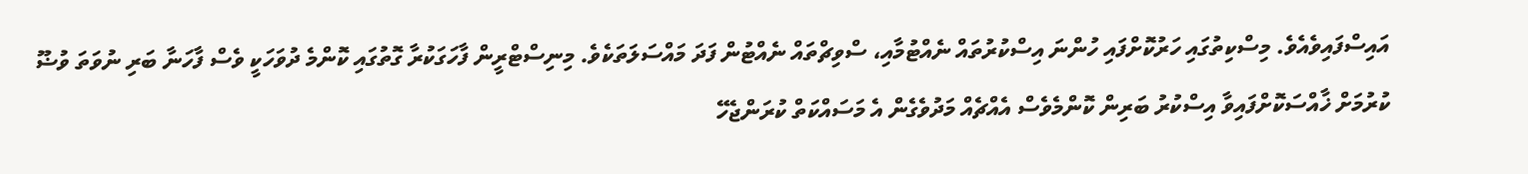އައިސްފައިވެއެވެ. މިސްކިތުގައި ހަރުކޮށްފައި ހުންނަ އިސްކުރުތައް ނެއްޓުމާއި، ސްވިޗްތައް ނެއްޓުން ފަދަ މައްސަލަތަކެވެ. މިނިސްޓްރީން ފާހަގަކުރާ ގޮތުގައި ކޮންމެ ދުވަހަކީ ވެސް ފާހަނާ ބަރި ނުވަތަ ވުޟޫ ކުރުމަށް ޚާއްސަކޮށްފައިވާ އިސްކުރު ބަރިން ކޮންމެވެސް އެއްޗެއް މަދުވެގެން އެ މަސައްކަތް ކުރަންޖެހޭ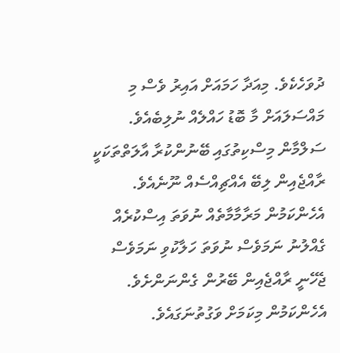ދުވަހެކެވެ. މިއަދާ ހަމައަށް އައިރު ވެސް މި މައްސަލައަށް މާ ބޮޑު ހައްލެއް ނުލިބެއެވެ.
ސަލްމާން މިސްކިތުގައި ބޭނުންކުރާ އާލަތްތަކަކީ ރާއްޖެއިން ލިބޭ އެއްޗިއްސެއް ނޫނެއެވެ. އެހެންކަމުން މަރާމާމާތެއް ނުވަތަ އިސްކުރެއް ގެއްލުނު ނަމަވެސް ނުވަތަ ހަލާކުވި ނަމަވެސް ޖެހޭނީ ރާއްޖެއިން ބޭރުން ގެންނަންށެވެ. އެހެންކަމުން މިކަމަށް ވަގުތުނަގައެވެ.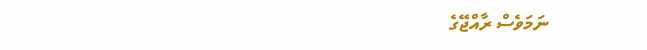ނަމަވެސް ރާއްޖޭގެ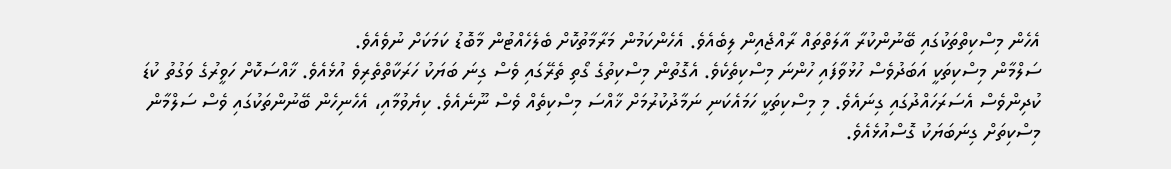އެހެން މިސްކިތްތަކުގައި ބޭނުންކުރާ އާލަތްތައް ރާއްޖެއިން ލިބެއެވެ. އެހެންކަމުން މަރާމާތުކޮށް ބެލެހެއްޓުން މާބޮޑު ކަމަކަށް ނުވެއެވެ.
ސަލްމާން މިސްކިތަކީ އަބަދުވެސް ހުޅުވާފައި ހުންނަ މިސްކިތެކެވެ. އެގޮތުން މިސްކިތުގެ ގޯތި ތެރޭގައި ވެސް ގިނަ ބަޔަކު ހަރަކާތްތެރިވެ އުޅެއެވެ. ޚާއްސަކޮށް ހަވީރުގެ ވަގުތު ކުޑަ ކުދިންވެސް އެސަރަހައްދުގައި ގިނައެވެ. މި މިސްކިތަކީ ހަމައެކަނި ނަމާދުކުރުމަށް ޚާއްސަ މިސްކިތެއް ވެސް ނޫނެއެވެ. ކިޔެވުމާއި، އެހެނިހެން ބޭނުންތަކުގައި ވެސް ސަލްމާން މިސްކިތަށް ގިނަބަޔަކު ގޮސްއުޅެއެވެ.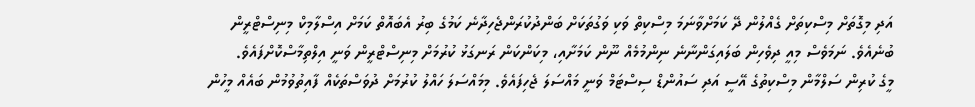އަދި މިގޮތަށް މިސްކިތަށް ގެއްލުން ދޭ ކަމަށްވާނަމަ މިސްކިތް ވަކި ވަގުތަކަށް ބަންދުކުރަންޖެހިދާނެ ކަމުގެ ބިރު އެބައޮތް ކަމަށް އިސްލާމިކް މިނިސްޓްރީން ބުނެއެވެ. ނަމަވެސް މިއީ ދިވެހިން ބަލައިގަންނާނެ ނިންމުމެއް ނޫން ކަމަށާއި، މިކަންކަން ރަނގަޅު ކުރުމަށް މިނިސްޓްރީން ވަނީ އިލްތިމާސްކޮށްފައެވެ.
މީގެ ކުރިން ސަލްމާން މިސްކިތުގެ އޭސީ އަދި ސައުންޑް ސިސްޓަމް ވަނީ މައްސަލަ ޖެހިފައެވެ. މިމައްސަލަ ހައްލު ކުރުމަށް ދުވަސްތަކެއް ފާއިތުވުމުން ބައެއް މީހުން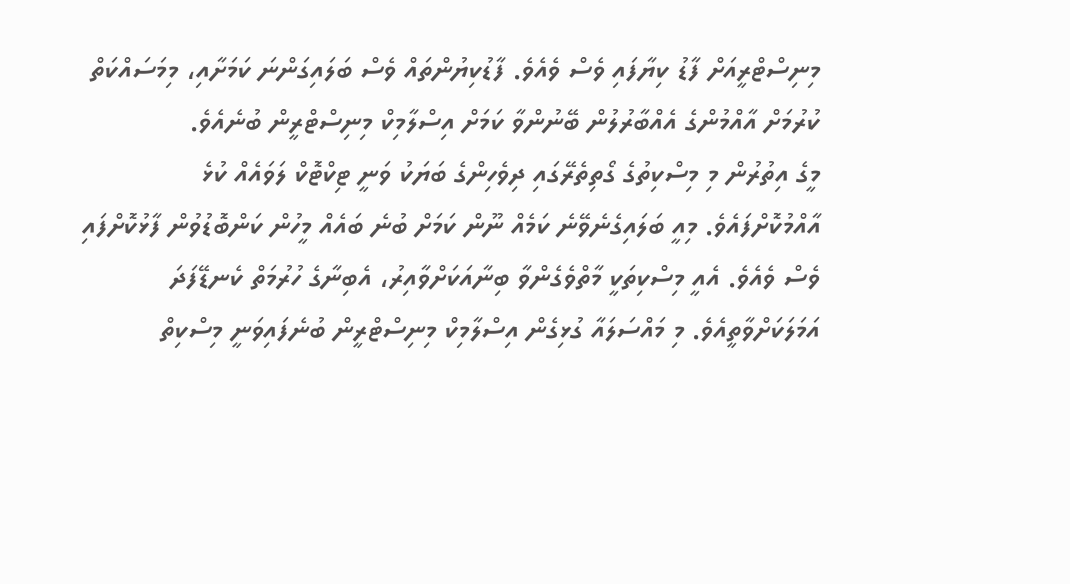މިނިސްޓްރީއަށް ފާޑު ކިޔާފައި ވެސް ވެއެވެ. ފާޑުކިޔުންތައް ވެސް ބަލައިގަންނަ ކަމަށާއި، މިމަސައްކަތް ކުރުމަށް އާއްމުންގެ އެއްބާރުލުން ބޭނުންވާ ކަމަށް އިސްލާމިކް މިނިސްޓްރީން ބުނެއެވެ.
މީގެ އިތުރުން މި މިސްކިތުގެ ގޯތިތެރޭގައި ދިވެހިންގެ ބަޔަކު ވަނީ ޓިކްޓޮކް ލަވައެއް ކުޅެ އާއްމުކޮށްފައެވެ. މިއީ ބަލައިގެނެވޭނެ ކަމެއް ނޫން ކަމަށް ބުނެ ބައެއް މީހުން ކަންބޮޑުވުން ފާޅުކޮށްފައި ވެސް ވެއެވެ. އެއީ މިސްކިތަކީ މާތްވެގެންވާ ބިނާއަކަށްވާއިރު، އެބިނާގެ ހުރުމަތް ކެނޑޭފަދަ އަމަލަކަށްވާތީއެވެ. މި މައްސަލައާ ގުޅިގެން އިސްލާމިކް މިނިސްޓްރީން ބުނެފައިވަނީ މިސްކިތް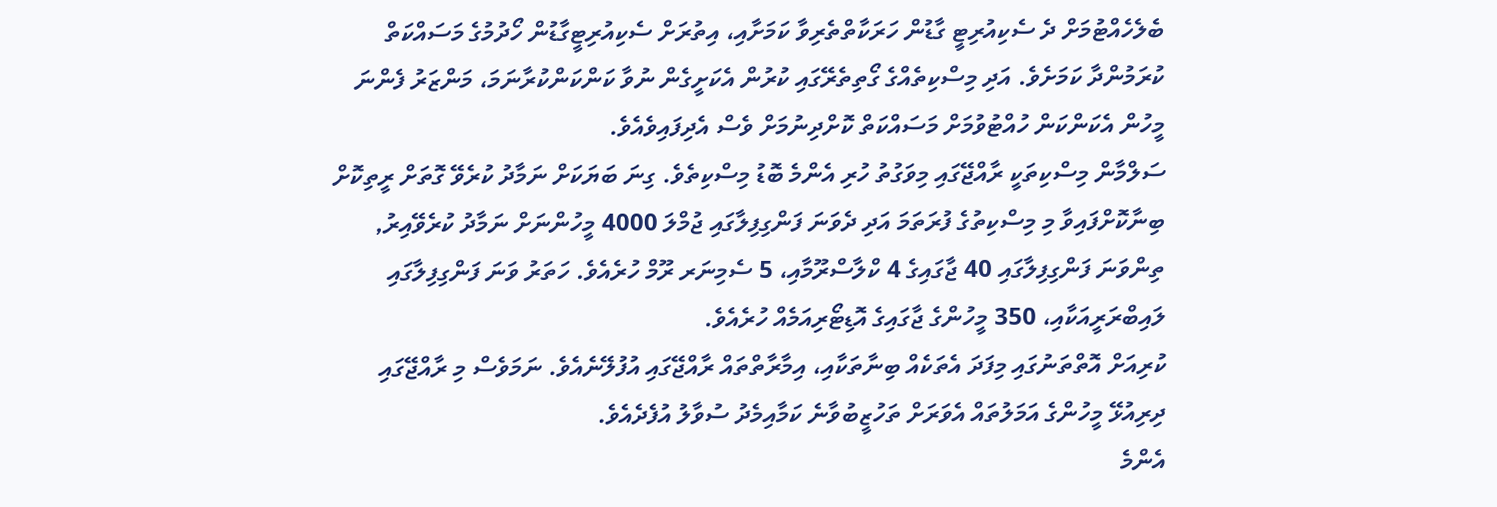ބެލެހެއްޓުމަށް ދެ ސެކިއުރިޓީ ގާޑުން ހަރަކާތްތެރިވާ ކަމަށާއި، އިތުރަށް ސެކިއުރިޓީގާޑުން ހޯދުމުގެ މަސައްކަތް ކުރަމުންދާ ކަމަށެވެ. އަދި މިސްކިތެއްގެ ގޯތިތެރޭގައި ކުރުން އެކަށީގެން ނުވާ ކަންކަންކުރާނަމަ، މަންޒަރު ފެންނަ މީހުން އެކަންކަން ހުއްޓުވުމަށް މަސައްކަތް ކޮށްދިނުމަށް ވެސް އެދިފައިވެއެވެ.
ސަލްމާން މިސްކިތަކީ ރާއްޖޭގައި މިވަގުތު ހުރި އެންމެ ބޮޑު މިސްކިތެވެ. ގިނަ ބަޔަކަށް ނަމާދު ކުރެވޭ ގޮތަށް ރީތިކޮށް ބިނާކޮށްފައިވާ މި މިސްކިތުގެ ފުރަތަމަ އަދި ދެވަނަ ފަންގިފިލާގައި ޖުމްލަ 4000 މީހުންނަށް ނަމާދު ކުރެވޭއިރު, ތިންވަނަ ފަންގިފިލާގައި 40 ޖާގައިގެ 4 ކްލާސްރޫމާއި، 5 ސެމިނަރ ރޫމް ހުރެއެވެ. ހަތަރު ވަނަ ފަންގިފިލާގައި ލައިބްރަރީއަކާއި، 350 މީހުންގެ ޖާގައިގެ އޮޑިޓޯރިއަމެއް ހުރެއެވެ.
ކުރިއަށް އޮތްތަނުގައި މިފަދަ އެތަކެއް ބިނާތަކާއި، އިމާރާތްތައް ރާއްޖޭގައި އުފުލޭނެއެވެ. ނަމަވެސް މި ރާއްޖޭގައި ދިރިއުޅޭ މީހުންގެ އަމަލުތައް އެވަރަށް ތަހުޒީބުވާނެ ކަމާއިމެދު ސުވާލު އުފެދެއެވެ.
އެންމެ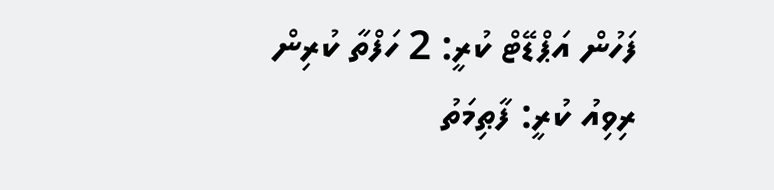ފަހުން އަޕްޑޭޓް ކުރީ: 2 ހަފްތާ ކުރިން
ރިވިއު ކުރީ: ފާޠިމަތު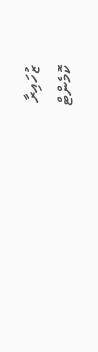ޒުހައިރާ
ކޮމެންޓް